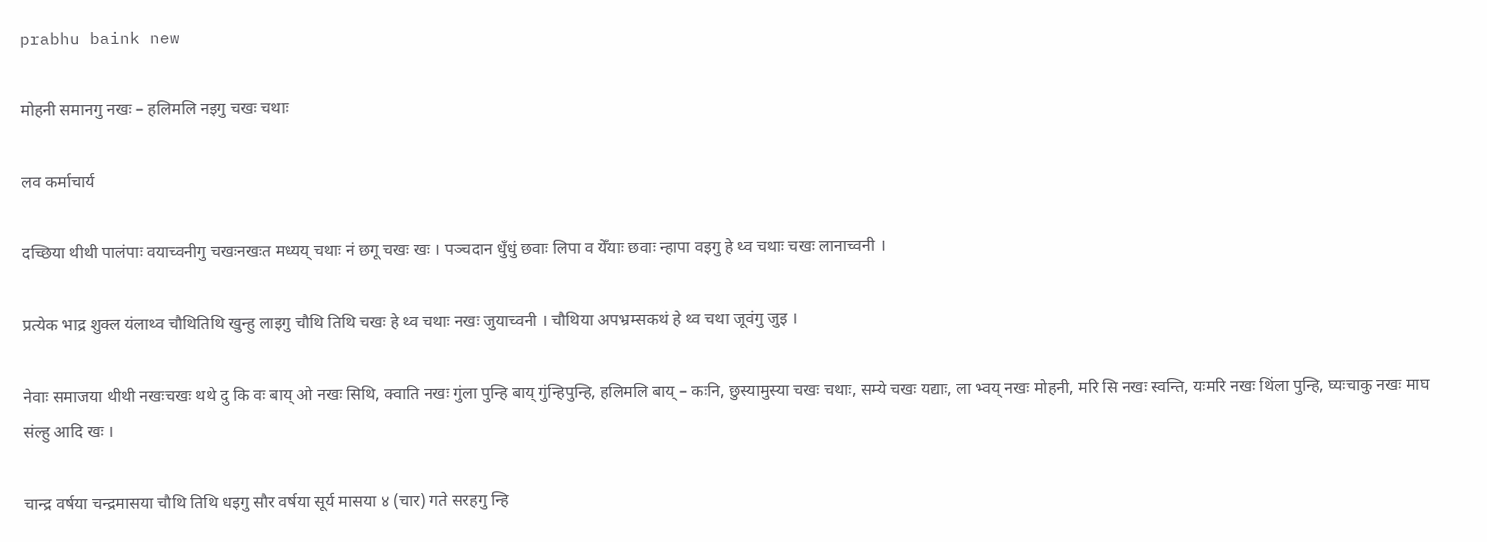prabhu baink new

मोहनी समानगु नखः – हलिमलि नइगु चखः चथाः

लव कर्माचार्य

दच्छिया थीथी पालंपाः वयाच्वनीगु चखःनखःत मध्यय् चथाः नं छगू चखः खः । पञ्चदान धुँधुं छवाः लिपा व येँयाः छवाः न्हापा वइगु हे थ्व चथाः चखः लानाच्वनी ।

प्रत्येक भाद्र शुक्ल यंलाथ्व चौथितिथि खुन्हु लाइगु चौथि तिथि चखः हे थ्व चथाः नखः जुयाच्वनी । चौथिया अपभ्रम्सकथं हे थ्व चथा जूवंगु जुइ ।

नेवाः समाजया थीथी नखःचखः थथे दु कि वः बाय् ओ नखः सिथि, क्वाति नखः गुंला पुन्हि बाय् गुंन्हिपुन्हि, हलिमलि बाय् – कःनि, छुस्यामुस्या चखः चथाः, सम्ये चखः यद्याः, ला भ्वय् नखः मोहनी, मरि सि नखः स्वन्ति, यःमरि नखः थिंला पुन्हि, घ्यःचाकु नखः माघ संल्हु आदि खः ।

चान्द्र वर्षया चन्द्रमासया चौथि तिथि धइगु सौर वर्षया सूर्य मासया ४ (चार) गते सरहगु न्हि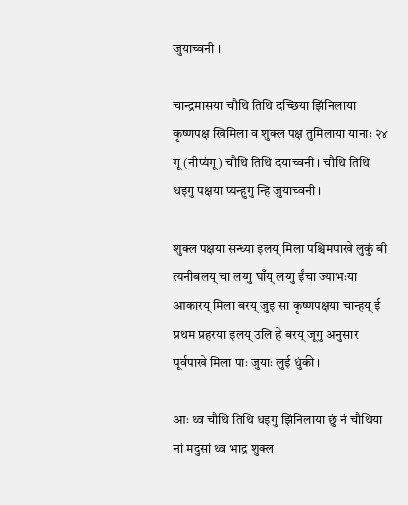जुयाच्वनी ।

चान्द्रमासया चौथि तिथि दच्छिया झिंनिलाया कृष्णपक्ष खिमिला व शुक्ल पक्ष तुमिलाया यानाः २४ गू (नीप्यंगू) चौथि तिथि दयाच्वनी । चौथि तिथि धइगु पक्षया प्यन्हुगु न्हि जुयाच्वनी ।

शुक्ल पक्षया सन्ध्या इलय् मिला पश्चिमपाखे लुकुं बी त्यनीबलय् चा लय्गु घाँय् लय्गु ईंचा ज्याभःया आकारय् मिला बरय् जुइ सा कृष्णपक्षया चान्हय् ई प्रथम प्रहरया इलय् उलि हे बरय् जूगु अनुसार पूर्वपाखे मिला पाः जुयाः लुई धुंकी ।

आः थ्व चौथि तिथि धइगु झिंनिलाया छुं नं चौथिया नां मदुसां थ्व भाद्र शुक्ल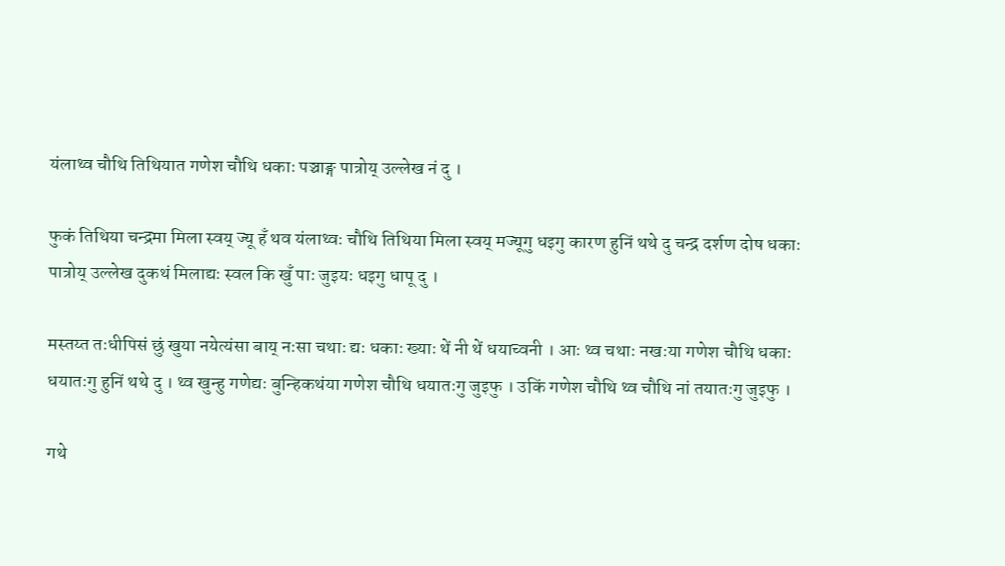यंलाथ्व चौथि तिथियात गणेश चौथि धकाः पञ्चाङ्ग पात्रोय् उल्लेख नं दु ।

फुकं तिथिया चन्द्रमा मिला स्वय् ज्यू हँ थव यंलाथ्वः चौथि तिथिया मिला स्वय् मज्यूगु धइगु कारण हुनिं थथे दु चन्द्र दर्शण दोष धकाः पात्रोय् उल्लेख दुकथं मिलाद्यः स्वल कि खुँ पाः जुइयः धइगु धापू दु ।

मस्तय्त तःधीपिसं छुं खुया नयेत्यंसा बाय् नःसा चथाः द्यः धकाः ख्याः थें नी थें धयाच्वनी । आः थ्व चथाः नखःया गणेश चौथि धकाः धयातःगु हुनिं थथे दु । थ्व खुन्हु गणेद्यः बुन्हिकथंया गणेश चौथि धयातःगु जुइफु । उकिं गणेश चौथि थ्व चौथि नां तयातःगु जुइफु ।

गथे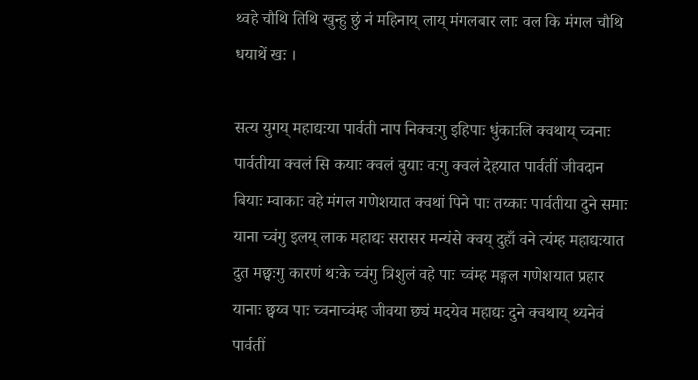थ्वहे चौथि तिथि खुन्हु छुं नं महिनाय् लाय् मंगलबार लाः वल कि मंगल चौथि धयाथें खः ।

सत्य युगय् महाद्यःया पार्वती नाप निक्वःगु इहिपाः धुंकाःलि क्वथाय् च्वनाः पार्वतीया क्वलं सि कयाः क्वलं बुयाः वःगु क्वलं देहयात पार्वतीं जीवदान बियाः म्वाकाः वहे मंगल गणेशयात क्वथां पिने पाः तय्काः पार्वतीया दुने समाः याना च्वंगु इलय् लाक महाद्यः सरासर मन्यंसे क्वय् दुहाँ वने त्यंम्ह महाद्यःयात दुत मछ्वःगु कारणं थःके च्वंगु त्रिशुलं वहे पाः च्वंम्ह मङ्गल गणेशयात प्रहार यानाः छ्वय्व पाः च्वनाच्वंम्ह जीवया छ्यं मदयेव महाद्यः दुने क्वथाय् थ्यनेवं पार्वतीं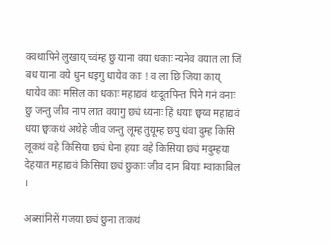क्वथापिने लुखाय् च्वंम्ह छु याना वया धकाः न्यनेव वयात ला जिं बध याना वये धुन धइगु धायेव काः ! व ला छि जिया काय् धायेव काः मसिल का धकाः महाद्यवं थःदूतपिन्त पिने गनं वनाः छु जन्तु जीव नाप लात वयागु छ्यं ध्यनाः हिं धयाः छ्वय्व महाद्यवं धया छ्वःकथं अथेहे जीव जन्तु लूम्ह तुयूम्ह छपु धंवा दुम्ह किसि लूकथं वहे किसिया छ्यं धेना हयाः वहे किसिया छ्यं मदुम्हया देहयात महाद्यवं किसिया छ्यं छुकाः जीव दान बियाः म्वाकाबिल ।

अब्सांनिसें गजया छ्यं छुना तःकथं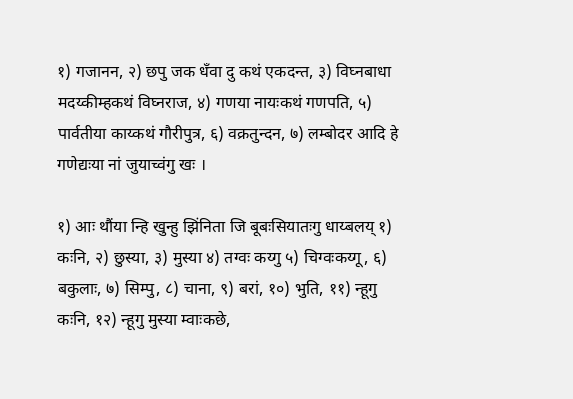१) गजानन, २) छपु जक धँवा दु कथं एकदन्त, ३) विघ्नबाधा मदय्कीम्हकथं विघ्नराज, ४) गणया नायःकथं गणपति, ५) पार्वतीया काय्कथं गौरीपुत्र, ६) वक्रतुन्दन, ७) लम्बोदर आदि हे गणेद्यःया नां जुयाच्वंगु खः ।

१) आः थौंया न्हि खुन्हु झिंनिता जि बूबःसियातःगु धाय्बलय् १) कःनि, २) छुस्या, ३) मुस्या ४) तग्वः कय्गु ५) चिग्वःकय्गू, ६) बकुलाः, ७) सिम्पु, ८) चाना, ९) बरां, १०) भुति, ११) न्हूगु कःनि, १२) न्हूगु मुस्या म्वाःकछे,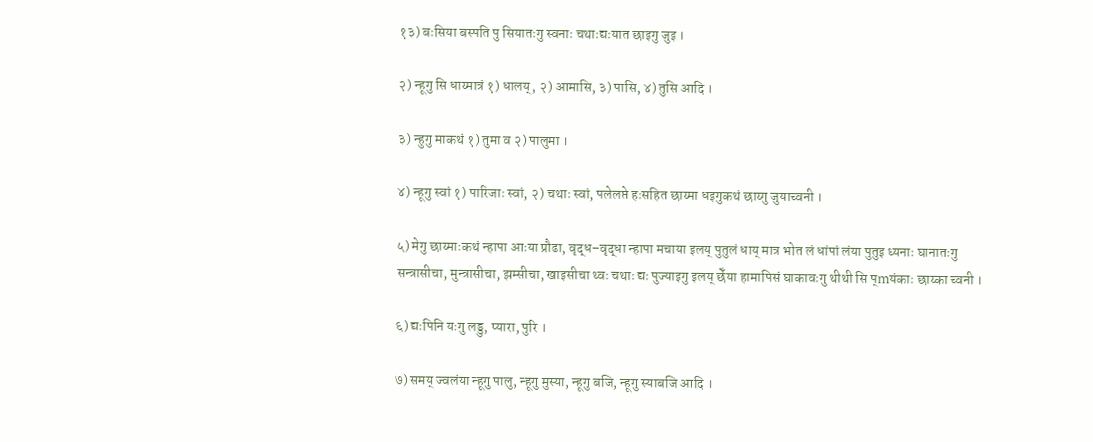१३) बःसिया बस्पति पु सियातःगु स्वनाः चथाःद्यःयात छाइगु जुइ ।

२) न्हूगु सि धाय्मात्रं १) धालय्, २) आमासि, ३) पासि, ४) तुसि आदि ।

३) न्हुगु माकथं १) तुमा व २) पालुमा ।

४) न्हूगु स्वां १) पारिजाः स्वां, २) चथाः स्वां, पलेलप्ते हःसहित छाय्मा धइगुकथं छाय्गु जुयाच्वनी ।

५) मेगु छाय्माःकथं न्हापा आःया प्रौढा, वृद्ध–वृद्धा न्हापा मचाया इलय् पुतुलं धाय् मात्र भोत लं धांपां लंया पुतुइ ध्यनाः घानातःगु सन्त्रासीचा, मुन्त्रासीचा, झम्सीचा, खाइसीचा थ्वः चथाः द्यः पुज्याइगु इलय् छेँया हामापिसं घाकावःगु थीथी सि प्mयंकाः छाय्का च्वनी ।

६) द्यःपिनि यःगु लड्डु, प्यारा, पुरि ।

७) समय् ज्वलंया न्हूगु पालु, न्हूगु मुस्या, न्हूगु बजि, न्हूगु स्याबजि आदि ।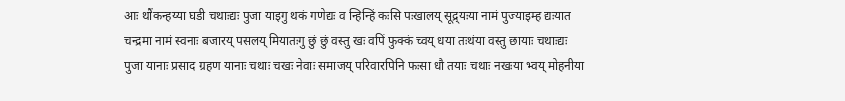आः थौंकन्हय्या घडी चथाःद्यः पुजा याइगु थकं गणेद्यः व न्हिन्हिं कःसि पःखालय् सूद्र्यःया नामं पुज्याइम्ह द्यःयात चन्द्रमा नामं स्वनाः बजारय् पसलय् मियातःगु छुं छुं वस्तु खः वपिं फुक्कं च्वय् धया तःथंया वस्तु छायाः चथाःद्यः पुजा यानाः प्रसाद ग्रहण यानाः चथाः चखः नेवाः समाजय् परिवारपिनि फःसा धौ तयाः चथाः नखःया भ्वय् मोहनीया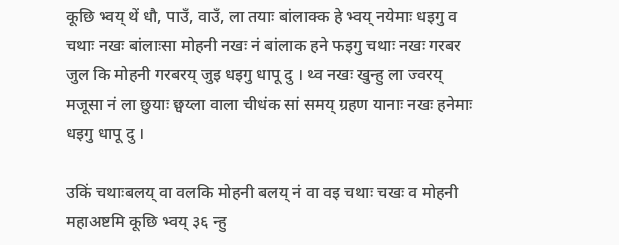कूछि भ्वय् थें धौ, पाउँ, वाउँ, ला तयाः बांलाक्क हे भ्वय् नयेमाः धइगु व चथाः नखः बांलाःसा मोहनी नखः नं बांलाक हने फइगु चथाः नखः गरबर जुल कि मोहनी गरबरय् जुइ धइगु धापू दु । थ्व नखः खुन्हु ला ज्वरय् मजूसा नं ला छुयाः छ्वय्ला वाला चीधंक सां समय् ग्रहण यानाः नखः हनेमाः धइगु धापू दु ।

उकिं चथाःबलय् वा वलकि मोहनी बलय् नं वा वइ चथाः चखः व मोहनी महाअष्टमि कूछि भ्वय् ३६ न्हु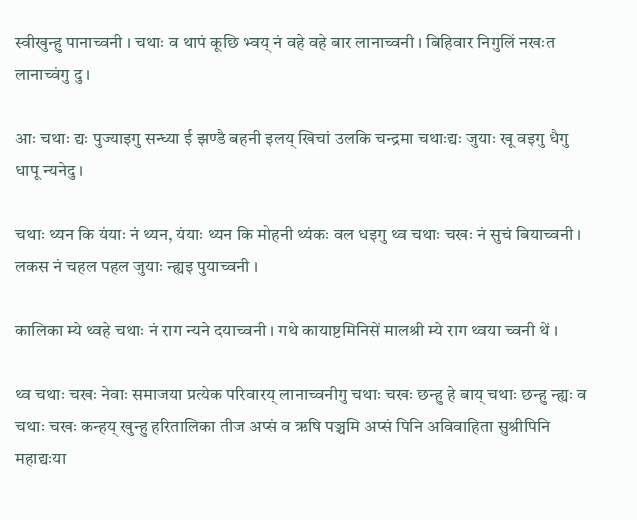स्वीखुन्हु पानाच्वनी । चथाः व थापं कूछि भ्वय् नं वहे वहे बार लानाच्वनी । बिहिवार निगुलिं नखःत लानाच्वंगु दु ।

आः चथाः द्यः पुज्याइगु सन्ध्या ई झण्डै बहनी इलय् खिचां उलकि चन्द्रमा चथाःद्यः जुयाः खू वइगु धैगु धापू न्यनेदु ।

चथाः थ्यन कि यंयाः नं थ्यन, यंयाः थ्यन कि मोहनी थ्यंकः वल धइगु थ्व चथाः चखः नं सुचं बियाच्वनी । लकस नं चहल पहल जुयाः न्ह्यइ पुयाच्वनी ।

कालिका म्ये थ्वहे चथाः नं राग न्यने दयाच्वनी । गथे कायाष्टमिनिसें मालश्री म्ये राग थ्वया च्वनी थें ।

थ्व चथाः चखः नेवाः समाजया प्रत्येक परिवारय् लानाच्वनीगु चथाः चखः छन्हु हे बाय् चथाः छन्हु न्ह्यः व चथाः चखः कन्हय् खुन्हु हरितालिका तीज अप्सं व ऋषि पञ्चमि अप्सं पिनि अविवाहिता सुश्रीपिनि महाद्यःया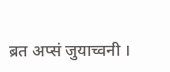ब्रत अप्सं जुयाच्वनी ।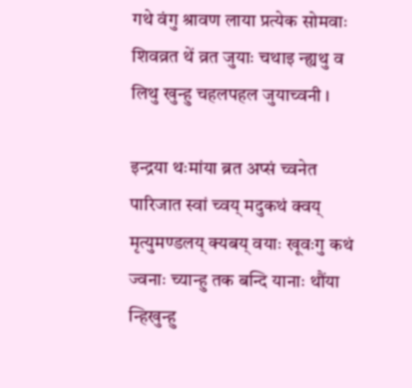गथे वंगु श्रावण लाया प्रत्येक सोमवाः शिवव्रत थें व्रत जुयाः चथाइ न्ह्यथु व लिथु खुन्हु चहलपहल जुयाच्वनी ।

इन्द्रया थःमांया ब्रत अप्सं च्वनेत पारिजात स्वां च्वय् मदुकथं क्वय् मृत्युमण्डलय् क्यबय् वयाः खूवःगु कथं ज्वनाः च्यान्हु तक बन्दि यानाः थौंया न्हिखुन्हु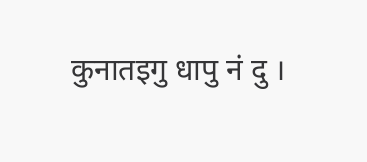कुनातइगु धापु नं दु ।